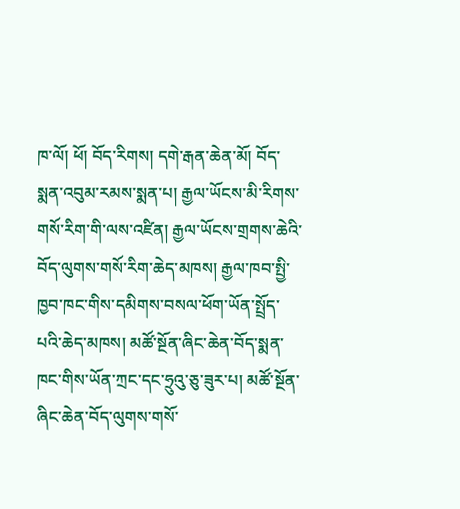ཁ་ལོ། ཕོ། བོད་རིགས། དགེ་རྒན་ཆེན་མོ། བོད་སྨན་འབུམ་རམས་སྨན་པ། རྒྱལ་ཡོངས་མི་རིགས་གསོ་རིག་གི་ལས་འཛིན། རྒྱལ་ཡོངས་གྲགས་ཆེའི་བོད་ལུགས་གསོ་རིག་ཆེད་མཁས། རྒྱལ་ཁབ་སྤྱི་ཁྱབ་ཁང་གིས་དམིགས་བསལ་ཕོག་ཡོན་སྤྲོད་པའི་ཆེད་མཁས། མཚོ་སྔོན་ཞིང་ཆེན་བོད་སྨན་ཁང་གིས་ཡོན་ཀྲང་དང་ཧྲུའུ་ཅུ་ཟུར་པ། མཚོ་སྔོན་ཞིང་ཆེན་བོད་ལུགས་གསོ་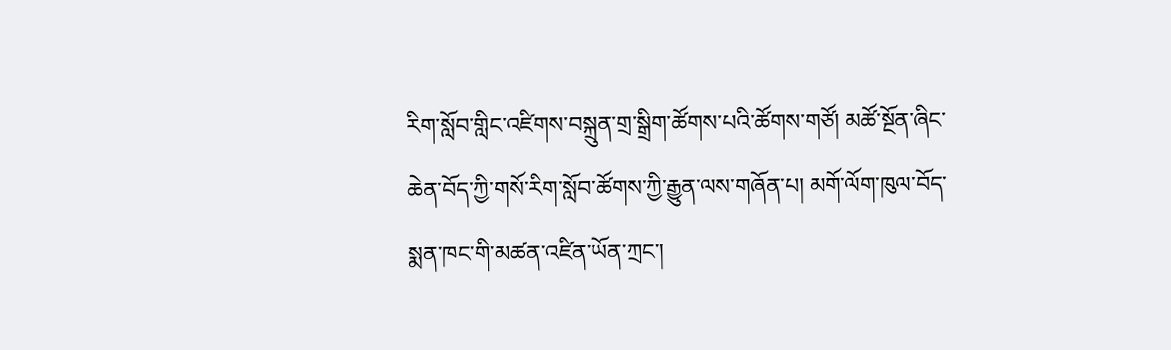རིག་སློབ་གླིང་འཛིགས་བསྐྲུན་གྲ་སྒྲིག་ཚོགས་པའི་ཚོགས་གཙོ། མཚོ་སྔོན་ཞིང་ཆེན་བོད་ཀྱི་གསོ་རིག་སློབ་ཚོགས་ཀྱི་རྒྱུན་ལས་གཞོན་པ། མགོ་ལོག་ཁུལ་བོད་སྨན་ཁང་གི་མཚན་འཛིན་ཡོན་ཀྲང་།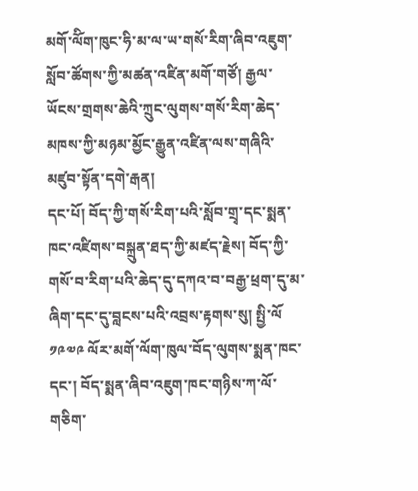མགོ་ལོིག་ཁུང་ཧི་མ་ལ་ཡ་གསོ་རིག་ཞིབ་འཇུག་སློབ་ཚོགས་ཀྱི་མཚན་འཛིན་མགོ་གཙོ། རྒྱལ་ཡོངས་གྲགས་ཆེའི་ཀྲུང་ལུགས་གསོ་རིག་ཆེད་མཁས་ཀྱི་མཉམ་མྱོང་རྒྱུན་འཛིན་ལས་གཞིའི་མཛུབ་སྟོན་དགེ་རྒན།
དང་པོ། བོད་ཀྱི་གསོ་རིག་པའི་སློབ་གྲྭ་དང་སྨན་ཁང་འཛིགས་བསྐྲུན་ཐད་ཀྱི་མཛད་རྗེས། བོད་ཀྱི་གསོ་བ་རིག་པའི་ཆེད་དུ་དཀའ་བ་བརྒྱ་ཕྲག་དུ་མ་ཞིག་དང་དུ་བླངས་པའི་འབྲས་རྟགས་སུ། སྤྱི་ལོ ༡༩༧༩ ལོར་མགོ་ལོག་ཁུལ་བོད་ལུགས་སྨན་ཁང་དང་། བོད་སྨན་ཞིབ་འཇུག་ཁང་གཉིས་ཀ་ལོ་གཅིག་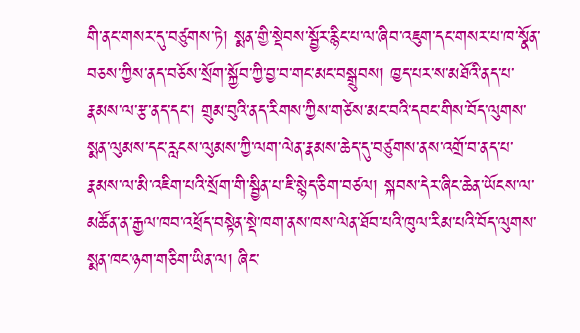གི་ནང་གསར་དུ་བཙུགས་ཏེ། སྨན་གྱི་སྡེབས་སྦྱོར་རྙིང་པ་ལ་ཞིབ་འཇུག་དང་གསར་པ་ཁ་སྣོན་བཅས་ཀྱིས་ནད་བཅོས་སྲོག་སྐྱོབ་ཀྱི་བྱ་བ་གང་མང་བསྒྲུབས། ཁྱད་པར་ས་མཐོའི་ནད་པ་རྣམས་ལ་རྩ་ནད་དང་། གྲུམ་བུའི་ནད་རིགས་ཀྱིས་གཙེས་མང་བའི་དབང་གིས་བོད་ལུགས་སྨན་ལུམས་དང་རླངས་ལུམས་ཀྱི་ལག་ལེན་རྣམས་ཆེད་དུ་བཙུགས་ནས་འགྲོ་བ་ནད་པ་རྣམས་ལ་མི་འཇིག་པའི་སྲོག་གི་སྦྱིན་པ་ཇི་སྙེད་ཅིག་བཙལ། སྐབས་དེར་ཞིང་ཆེན་ཡོངས་ལ་མཚོན་ན་རྒྱལ་ཁབ་འཕྲོད་བསྟེན་སྡེ་ཁག་ནས་ཁས་ལེན་ཐོབ་པའི་ཁུལ་རིམ་པའི་བོད་ལུགས་སྨན་ཁང་ཉག་གཅིག་ཡིན་ལ། ཞིང་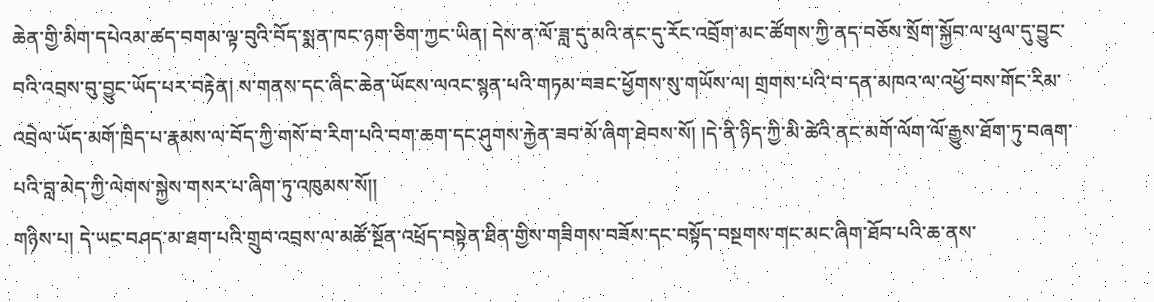ཆེན་གྱི་མིག་དཔེའམ་ཚད་བགམ་ལྟ་བུའི་བོད་སྨན་ཁང་ཉག་ཅིག་ཀྱང་ཡིན། དེས་ན་ལོ་ཟླ་དུ་མའི་ནང་དུ་རོང་འབྲོག་མང་ཚོགས་ཀྱི་ནད་བཅོས་སྲོག་སྐྱོབ་ལ་ཕུལ་དུ་བྱུང་བའི་འབྲས་བུ་བྱུང་ཡོད་པར་བརྟེན། ས་གནས་དང་ཞིང་ཆེན་ཡོངས་ལའང་སྙན་པའི་གཏམ་བཟང་ཕྱོགས་སུ་གཡོས་ལ། གྲགས་པའི་བ་དན་མཁའ་ལ་འཕྱོ་བས་གོང་རིམ་འབྲེལ་ཡོད་མགོ་ཁྲིད་པ་རྣམས་ལ་བོད་ཀྱི་གསོ་བ་རིག་པའི་བག་ཆག་དང་ཤུགས་རྐྱེན་ཟབ་མོ་ཞིག་ཐེབས་སོ། །དེ་ནི་ཉིད་ཀྱི་མི་ཚེའི་ནང་མགོ་ལོག་ལོ་རྒྱུས་ཐོག་ཏུ་བཞག་པའི་བླ་མེད་ཀྱི་ལེགས་སྐྱེས་གསར་པ་ཞིག་ཏུ་འཁུམས་སོ།།
གཉིས་པ། དེ་ཡང་བཤད་མ་ཐག་པའི་གྲུབ་འབྲས་ལ་མཚོ་སྔོན་འཕྲོད་བསྟེན་ཐིན་གྱིས་གཟིགས་བཟོས་དང་བསྟོད་བསྔགས་གང་མང་ཞིག་ཐོབ་པའི་ཆ་ནས་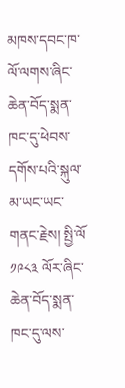མཁས་དབང་ཁ་ལོ་ལགས་ཞིང་ཆེན་བོད་སྨན་ཁང་དུ་ཕེབས་དགོས་པའི་སྐུལ་མ་ཡང་ཡང་གནང་རྗེས། སྤྱི་ལོ ༡༩༨༣ ལོར་ཞིང་ཆེན་བོད་སྨན་ཁང་དུ་ལས་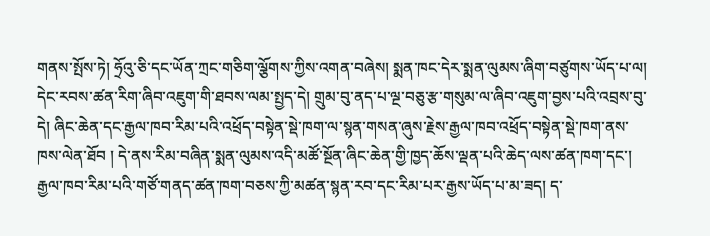གནས་སྤོས་ཏེ། ཧྲོའུ་ཅི་དང་ཡོན་ཀྲང་གཅིག་ལྕོགས་ཀྱིས་འགན་བཞེས། སྨན་ཁང་དེར་སྨན་ལུམས་ཞིག་བཙུགས་ཡོད་པ་ལ། དེང་རབས་ཚན་རིག་ཞིབ་འཇུག་གི་ཐབས་ལམ་སྤྱད་དེ། གྲུམ་བུ་ནད་པ་ལྔ་བཅུ་རྩ་གསུམ་ལ་ཞིབ་འཇུག་བྱས་པའི་འབྲས་བུ་དེ། ཞིང་ཆེན་དང་རྒྱལ་ཁབ་རིམ་པའི་འཕྲོད་བསྟེན་སྡེ་ཁག་ལ་སྙན་གསན་ཞུས་རྗེས་རྒྱལ་ཁབ་འཕྲོད་བསྟེན་སྡེ་ཁག་ནས་ཁས་ལེན་ཐོབ ། དེ་ནས་རིམ་བཞིན་སྨན་ལུམས་འདི་མཚོ་སྔོན་ཞིང་ཆེན་གྱི་ཁྱད་ཆོས་ལྡན་པའི་ཆེད་ལས་ཚན་ཁག་དང་། རྒྱལ་ཁབ་རིམ་པའི་གཙོ་གནད་ཚན་ཁག་བཅས་ཀྱི་མཚན་སྙན་རབ་དང་རིམ་པར་རྒྱས་ཡོད་པ་མ་ཟད། ད་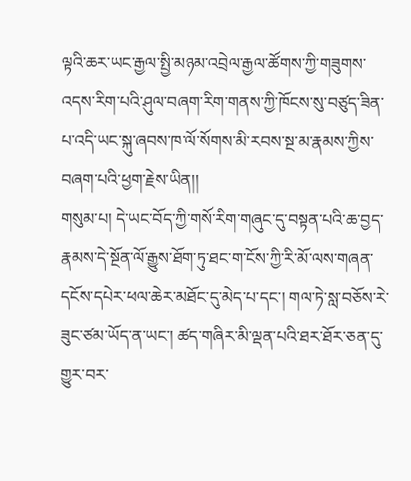ལྟའི་ཆར་ཡང་རྒྱལ་སྤྱི་མཉམ་འབྲེལ་རྒྱལ་ཚོགས་ཀྱི་གཟུགས་འདས་རིག་པའི་ཤུལ་བཞག་རིག་གནས་ཀྱི་ཁོངས་སུ་བཙུད་ཟིན་པ་འདི་ཡང་སྐུ་ཞབས་ཁ་ལོ་སོགས་མི་རབས་སྔ་མ་རྣམས་ཀྱིས་བཞག་པའི་ཕྱག་རྗེས་ཡིན།།
གསུམ་པ། དེ་ཡང་བོད་ཀྱི་གསོ་རིག་གཞུང་དུ་བསྟན་པའི་ཆ་བྱད་རྣམས་དེ་སྔོན་ལོ་རྒྱུས་ཐོག་ཏུ་ཐང་ག་ངོས་ཀྱི་རི་མོ་ལས་གཞན་དངོས་དཔེར་ཕལ་ཆེར་མཐོང་དུ་མེད་པ་དང་། གལ་ཏེ་སླ་བཅོས་རེ་ཟུང་ཙམ་ཡོད་ན་ཡང་། ཚད་གཞིར་མི་ལྡན་པའི་ཐར་ཐོར་ཅན་དུ་གྱུར་བར་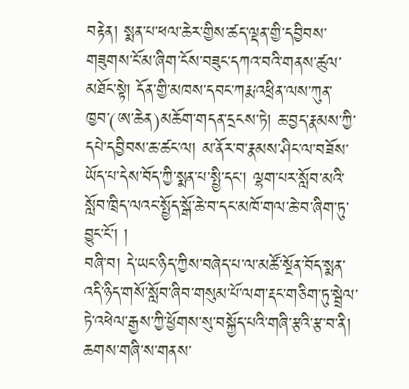བརྟེན། སྨན་པ་ཕལ་ཆེར་གྱིས་ཚད་ལྡན་གྱི་དབྱིབས་གཟུགས་ངོ་མ་ཞིག་ངོས་བཟུང་དཀའ་བའི་གནས་ཚུལ་མཐོང་སྟེ། དོན་གྱི་མཁས་དབང་ཀརྨ་འཕྲིན་ལས་ཀུན་ཁྱབ་(ཨ་ཆེན)མཆོག་གདན་དྲངས་ཏེ། ཆ་བྱད་རྣམས་ཀྱི་དཔེ་དབྱིབས་ཆ་ཚང་ལ། མ་ནོར་བ་རྣམས་ཤིང་ལ་བཟོས་ཡོད་པ་དེས་བོད་ཀྱི་སྨན་པ་སྤྱི་དང་། ལྷག་པར་སློབ་མའི་སློབ་ཁྲིད་ལའང་སྤྱོད་སྒོ་ཆེ་བ་དང་མཁོ་གལ་ཆེ་བ་ཞིག་ཏུ་བྱུང་ངོ་། །
བཞི་བ། དེ་ཡང་ཉིད་ཀྱིས་བཞེད་པ་ལ་མཚོ་སྔོན་བོད་སྨན་འདི་ཉིད་གསོ་སློབ་ཞིབ་གསུམ་པོ་ལག་རྡང་གཅིག་ཏུ་སྦྲེལ་ཏེ་འཕེལ་རྒྱས་ཀྱི་ཕྱོགས་སུ་བསྐྱོད་པའི་གཞི་རྩའི་རྩ་བ་ནི། ཆགས་གཞི་ས་གནས་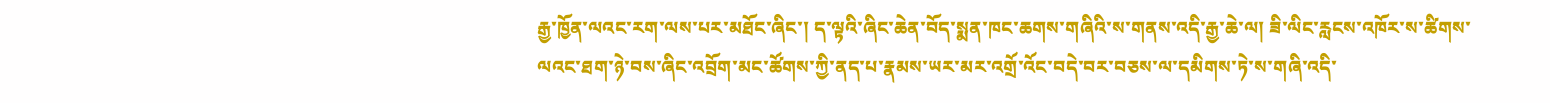རྒྱ་ཁྱོན་ལའང་རག་ལས་པར་མཐོང་ཞིང་། ད་ལྟའི་ཞིང་ཆེན་བོད་སྨན་ཁང་ཆགས་གཞིའི་ས་གནས་འདི་རྒྱ་ཆེ་ལ། ཟི་ལིང་རླངས་འཁོར་ས་ཚིགས་ལའང་ཐག་ཉེ་བས་ཞིང་འབྲོག་མང་ཚོགས་ཀྱི་ནད་པ་རྣམས་ཡར་མར་འགྲོ་འོང་བདེ་བར་བཅས་ལ་དམིགས་ཏེ་ས་གཞི་འདི་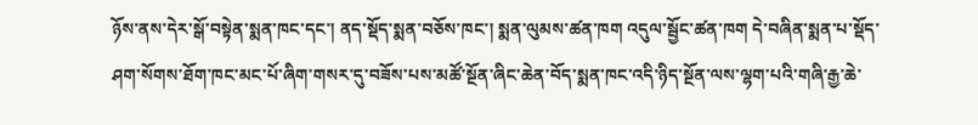ཉོས་ནས་དེར་སྒོ་བསྟེན་སྨན་ཁང་དང་། ནད་སྡོད་སྨན་བཅོས་ཁང་། སྨན་ལུམས་ཚན་ཁག འདུལ་སྦྱོང་ཚན་ཁག དེ་བཞིན་སྨན་པ་སྡོད་ཤག་སོགས་ཐོག་ཁང་མང་པོ་ཞིག་གསར་དུ་བཟོས་པས་མཚོ་སྔོན་ཞིང་ཆེན་བོད་སྨན་ཁང་འདི་ཉིད་སྔོན་ལས་ལྷག་པའི་གཞི་རྒྱ་ཆེ་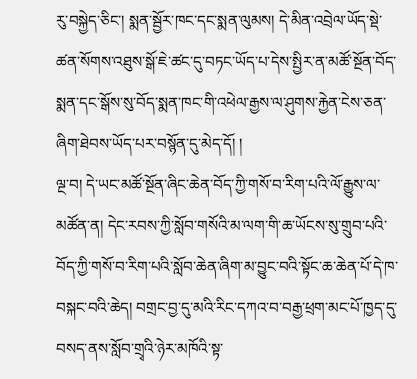རུ་བསྐྱེད་ཅིང་། སྨན་སྦྱོར་ཁང་དང་སྨན་ལུམས། དེ་མིན་འབྲེལ་ཡོད་སྡེ་ཚན་སོགས་འཐུས་སྒོ་ཇེ་ཚང་དུ་བཏང་ཡོད་པ་དེས་སྤྱིར་ན་མཚོ་སྔོན་བོད་སྨན་དང་སྒོས་སུ་བོད་སྨན་ཁང་གི་འཕེལ་རྒྱས་ལ་ཤུགས་རྐྱེན་ངེས་ཅན་ཞིག་ཐེབས་ཡོད་པར་བསྙོན་དུ་མེད་དོ། །
ལྔ་བ། དེ་ཡང་མཚོ་སྔོན་ཞིང་ཆེན་བོད་ཀྱི་གསོ་བ་རིག་པའི་ལོ་རྒྱུས་ལ་མཚོན་ན། དེང་རབས་ཀྱི་སློབ་གསོའི་མ་ལག་གི་ཆ་ཡོངས་སུ་གྲུབ་པའི་བོད་ཀྱི་གསོ་བ་རིག་པའི་སློབ་ཆེན་ཞིག་མ་བྱུང་བའི་སྟོང་ཆ་ཆེན་པོ་དེ་ཁ་བསྐང་བའི་ཆེད། བགྲང་བྱ་དུ་མའི་རིང་དཀའ་བ་བརྒྱ་ཕྲག་མང་པོ་ཁྱད་དུ་བསད་ནས་སློབ་གྲྭའི་ཉེར་མཁོའི་སྟ་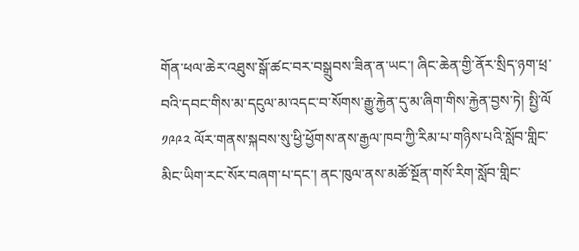གོན་ཕལ་ཆེར་འཐུས་སྒོ་ཚང་བར་བསྒྲུབས་ཟིན་ན་ཡང་། ཞིང་ཆེན་གྱི་ནོར་སྲིད་ཉག་ཕྲ་བའི་དབང་གིས་མ་དངུལ་མ་འདང་བ་སོགས་རྒྱུ་རྐྱེན་དུ་མ་ཞིག་གིས་རྐྱེན་བྱས་ཏེ། སྤྱི་ལོ ༡༩༩༢ ལོར་གནས་སྐབས་སུ་ཕྱི་ཕྱོགས་ནས་རྒྱལ་ཁབ་ཀྱི་རིམ་པ་གཉིས་པའི་སློབ་གླིང་མིང་ཡིག་རང་སོར་བཞག་པ་དང་། ནང་ཁུལ་ནས་མཚོ་སྔོན་གསོ་རིག་སློབ་གླིང་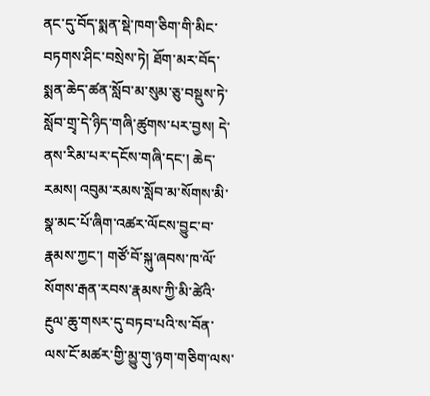ནང་དུ་བོད་སྨན་སྡེ་ཁག་ཅིག་གི་མིང་བཏགས་ཤིང་བསྲེས་ཏེ། ཐོག་མར་བོད་སྨན་ཆེད་ཚན་སློབ་མ་སུམ་ཅུ་བསྡུས་ཏེ་སློབ་གྲྭ་དེ་ཉིད་གཞི་ཚུགས་པར་བྱས། དེ་ནས་རིམ་པར་དངོས་གཞི་དང་། ཆེད་རམས། འབུམ་རམས་སློབ་མ་སོགས་མི་སྣ་མང་པོ་ཞིག་འཚར་ལོངས་བྱུང་བ་རྣམས་ཀྱང་། གཙོ་བོ་སྐུ་ཞབས་ཁ་ལོ་སོགས་རྒན་རབས་རྣམས་ཀྱི་མི་ཚེའི་རྔུལ་ཆུ་གསར་དུ་བཏབ་པའི་ས་བོན་ལས་ངོ་མཚར་གྱི་མྱུ་གུ་ཉག་གཅིག་ལས་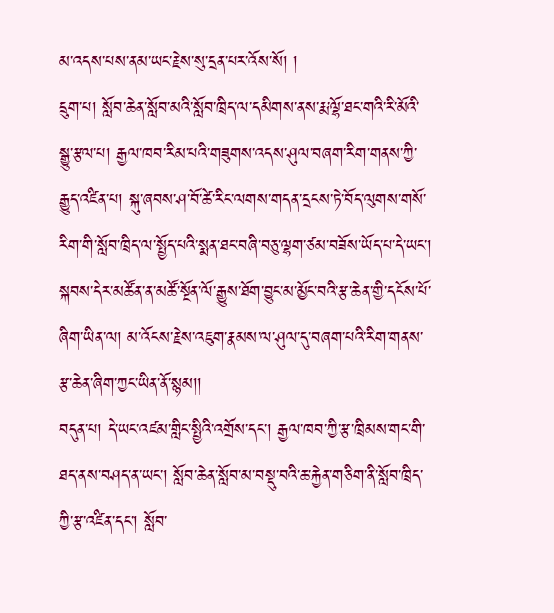མ་འདས་པས་ནམ་ཡང་རྗེས་སུ་དྲན་པར་འོས་སོ། །
དྲུག་པ། སློབ་ཆེན་སློབ་མའི་སློབ་ཁྲིད་ལ་དམིགས་ནས་རྨ་ལྷོ་ཐང་གའི་རི་མོའི་སྒྱུ་རྩལ་པ། རྒྱལ་ཁབ་རིམ་པའི་གཟུགས་འདས་ཤུལ་བཞག་རིག་གནས་ཀྱི་རྒྱུད་འཛིན་པ། སྐུ་ཞབས་ཤ་བོ་ཚེ་རིང་ལགས་གདན་དྲངས་ཏེ་བོད་ལུགས་གསོ་རིག་གི་སློབ་ཁྲིད་ལ་སྤྱོད་པའི་སྨན་ཐང་བཞི་བཅུ་ལྷག་ཙམ་བཟོས་ཡོད་པ་དེ་ཡང་། སྐབས་དེར་མཚོན་ན་མཚོ་སྔོན་ལོ་རྒྱུས་ཐོག་བྱུང་མ་མྱོང་བའི་རྩ་ཆེན་གྱི་དངོས་པོ་ཞིག་ཡིན་ལ། མ་འོངས་རྗེས་འཇུག་རྣམས་ལ་ཤུལ་དུ་བཞག་པའི་རིག་གནས་རྩ་ཆེན་ཞིག་ཀྱང་ཡིན་ནོ་སྙམ།།
བདུན་པ། དེ་ཡང་འཛམ་གླིང་སྤྱིའི་འགྲོས་དང་། རྒྱལ་ཁབ་ཀྱི་རྩ་ཁྲིམས་གང་གི་ཐད་ནས་བཤད་ན་ཡང་། སློབ་ཆེན་སློབ་མ་བསྡུ་བའི་ཆ་རྐྱེན་གཅིག་ནི་སློབ་ཁྲིད་ཀྱི་རྩ་འཛིན་དང་། སློབ་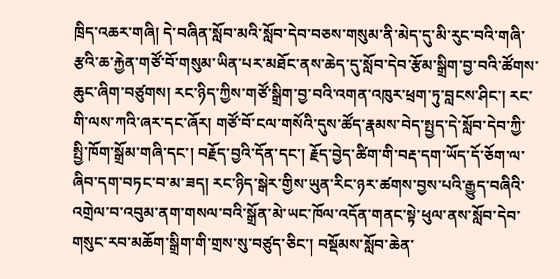ཁྲིད་འཆར་གཞི། དེ་བཞིན་སློབ་མའི་སློབ་དེབ་བཅས་གསུམ་ནི་མེད་དུ་མི་རུང་བའི་གཞི་རྩའི་ཆ་རྐྱེན་གཙོ་བོ་གསུམ་ཡིན་པར་མཐོང་ནས་ཆེད་དུ་སློབ་དེབ་རྩོམ་སྒྲིག་བྱ་བའི་ཚོགས་ཆུང་ཞིག་བཙུགས། རང་ཉིད་ཀྱིས་གཙོ་སྒྲིག་བྱ་བའི་འགན་འཁུར་ཕྲག་ཏུ་བླངས་ཤིང་། རང་གི་ལས་ཀའི་ཞར་དང་ཞོར། གཙོ་བོ་ངལ་གསོའི་དུས་ཚོད་རྣམས་བེད་སྤྱད་དེ་སློབ་དེབ་ཀྱི་སྤྱི་ཁོག་སྒྲོམ་གཞི་དང་། བརྗོད་བྱའི་དོན་དང་། རྗོད་བྱེད་ཚིག་གི་བརྡ་དག་ཡོད་དོ་ཅོག་ལ་ཞིབ་དག་བཏང་བ་མ་ཟད། རང་ཉིད་སྒེར་གྱིས་ཡུན་རིང་ཉར་ཚགས་བྱས་པའི་རྒྱུད་བཞིའི་འགྲེལ་བ་འབུམ་ནག་གསལ་བའི་སྒྲོན་མེ་ཡང་ཁོལ་འདོན་གནང་སྟེ་ཕུལ་ནས་སློབ་དེབ་གསུང་རབ་མཆོག་སྒྲིག་གི་གྲས་སུ་བཙུད་ཅིང་། བསྡོམས་སློབ་ཆེན་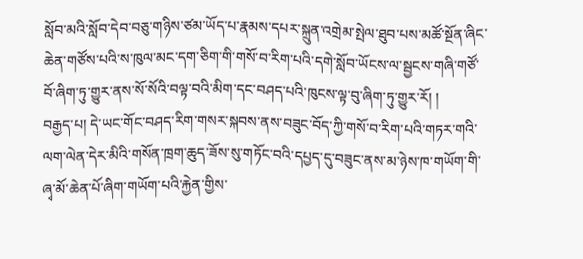སློབ་མའི་སློབ་དེབ་བཅུ་གཉིས་ཙམ་ཡོད་པ་རྣམས་དཔར་སྐྲུན་འགྲེམ་སྤེལ་ཐུབ་པས་མཚོ་སྔོན་ཞིང་ཆེན་གཙོས་པའི་ས་ཁུལ་མང་དག་ཅིག་གི་གསོ་བ་རིག་པའི་དགེ་སློབ་ཡོངས་ལ་སྦྱངས་གཞི་གཙོ་བོ་ཞིག་ཏུ་གྱུར་ནས་སོ་སོའི་བལྟ་བའི་མིག་དང་བཤད་པའི་ཁུངས་ལྟ་བུ་ཞིག་ཏུ་གྱུར་རོ། །
བརྒྱད་པ། དེ་ཡང་གོང་བཤད་རིག་གསར་སྐབས་ནས་བཟུང་བོད་ཀྱི་གསོ་བ་རིག་པའི་གཏར་གའི་ལག་ལེན་དེར་མིའི་གསོན་ཁྲག་ཆུད་ཟོས་སུ་གཏོང་བའི་དཔྱད་དུ་བཟུང་ནས་མ་ཉེས་ཁ་གཡོག་གི་ཞྭ་མོ་ཆེན་པོ་ཞིག་གཡོག་པའི་རྐྱེན་གྱིས་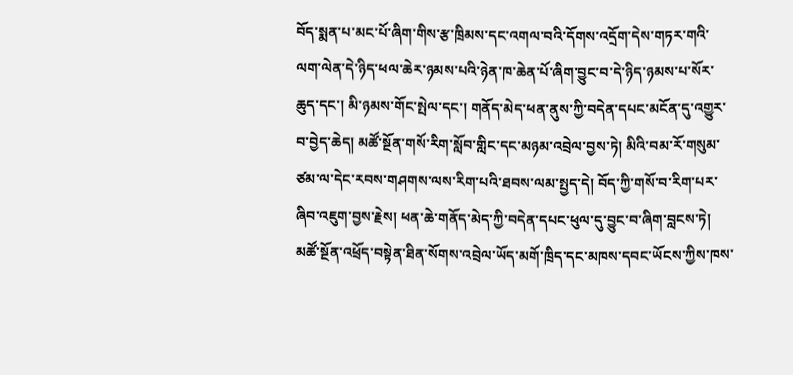བོད་སྨན་པ་མང་པོ་ཞིག་གིས་རྩ་ཁྲིམས་དང་འགལ་བའི་དོགས་འདྲོག་དེས་གཏར་གའི་ལག་ལེན་དེ་ཉིད་ཕལ་ཆེར་ཉམས་པའི་ཉེན་ཁ་ཆེན་པོ་ཞིག་བྱུང་བ་དེ་ཉིད་ཉམས་པ་སོར་ཆུད་དང་། མི་ཉམས་གོང་སྤེལ་དང་། གནོད་མེད་ཕན་ནུས་ཀྱི་བདེན་དཔང་མངོན་དུ་འགྱུར་བ་བྱེད་ཆེད། མཚོ་སྔོན་གསོ་རིག་སློབ་གླིང་དང་མཉམ་འབྲེལ་བྱས་ཏེ། མིའི་བམ་རོ་གསུམ་ཙམ་ལ་དེང་རབས་གཤགས་ལས་རིག་པའི་ཐབས་ལམ་སྤྱད་དེ། བོད་ཀྱི་གསོ་བ་རིག་པར་ཞིབ་འཇུག་བྱས་རྗེས། ཕན་ཆེ་གནོད་མེད་ཀྱི་བདེན་དཔང་ཕུལ་དུ་བྱུང་བ་ཞིག་བླངས་ཏེ། མཚོ་སྔོན་འཕྲོད་བསྟེན་ཐིན་སོགས་འབྲེལ་ཡོད་མགོ་ཁྲིད་དང་མཁས་དབང་ཡོངས་ཀྱིས་ཁས་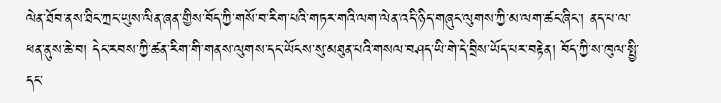ལེན་ཐོབ་ནས་ཐིང་ཀྲང་ཡུས་ལིན་ཞན་གྱིས་བོད་ཀྱི་གསོ་བ་རིག་པའི་གཏར་གའི་ལག་ལེན་འདི་ཉིད་གཞུང་ལུགས་ཀྱི་མ་ལག་ཚང་ཞིང་། ནད་པ་ལ་ཕན་ནུས་ཆེ་བ། དེང་རབས་ཀྱི་ཚན་རིག་གི་གནས་ལུགས་དང་ཡོངས་སུ་མཐུན་པའི་གསལ་བཤད་ཡི་གེ་དེ་བྲིས་ཡོད་པར་བརྟེན། བོད་ཀྱི་ས་ཁུལ་སྤྱི་དང་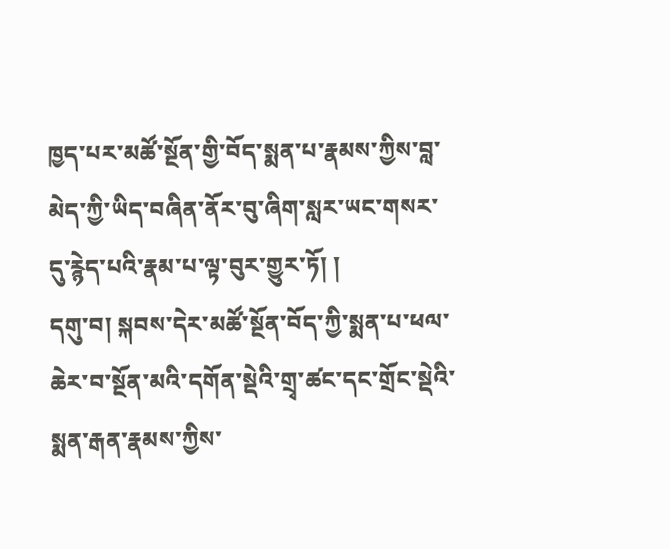ཁྱད་པར་མཚོ་སྔོན་གྱི་བོད་སྨན་པ་རྣམས་ཀྱིས་བླ་མེད་ཀྱི་ཡིད་བཞིན་ནོར་བུ་ཞིག་སླར་ཡང་གསར་དུ་རྙེད་པའི་རྣམ་པ་ལྟ་བུར་གྱུར་ཏོ། །
དགུ་བ། སྐབས་དེར་མཚོ་སྔོན་བོད་ཀྱི་སྨན་པ་ཕལ་ཆེར་བ་སྔོན་མའི་དགོན་སྡེའི་གྲྭ་ཚང་དང་གྲོང་སྡེའི་སྨན་རྒན་རྣམས་ཀྱིས་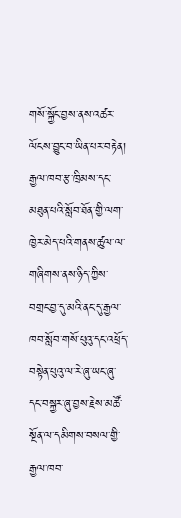གསོ་སྐྱོང་བྱས་ནས་འཚར་ལོངས་བྱུང་བ་ཡིན་པར་བརྟེན། རྒྱལ་ཁབ་རྩ་ཁྲིམས་དང་མཐུན་པའི་སློབ་ཐོན་གྱི་ལག་ཁྱེར་མེད་པའི་གནས་ཚུལ་ལ་གཞིགས་ནས་ཉིད་ཀྱིས་བགྲང་བྱ་དུ་མའི་ནང་དུ་རྒྱལ་ཁབ་སློབ་གསོ་པུའུ་དང་འཕྲོད་བསྟེན་པུའུ་ལ་རེ་ཞུ་ཡང་ཞུ་དང་བསྐྱར་ཞུ་བྱས་རྗེས་མཚོ་སྔོན་ལ་དམིགས་བསལ་གྱི་རྒྱལ་ཁབ་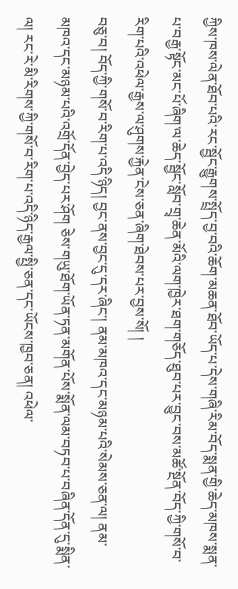ཀྱིས་ཁས་ལེན་ཐོབ་པའི་རང་སྦྱོང་རྒྱུགས་སྤྲོད་བྱ་བའི་ཆོག་མཆན་ཐོབ་ཡོད་པ་དེས་གཞི་རིམ་བོད་སྨན་གྱི་ཆེད་མཁས་སྨན་པ་བརྒྱ་སྟོང་མང་པོ་ཞིག་ལ་ཆེད་སྦྱོང་སློབ་གྲྭ་ཆེན་མོའི་ལག་ཁྱེར་ཐག་གཅོད་ཐུབ་པར་བྱུང་བས་མཚོ་སྔོན་བོད་ཀྱི་གསོ་བ་རིག་པའི་འཕེལ་རྒྱས་ལ་ཤུགས་རྐྱེན་ངེས་ཅན་ཞིག་ཐེབས་པར་བྱས་སོ། །
བཅུ་བ། བོད་ཀྱི་གསོ་བ་རིག་པ་འདི་ཉིད། བྱང་ནས་བྱང་དུ་དར་ཞིང་། ནམ་མཁའ་དང་མཉམ་པའི་སེམས་ཅན་ལ། ནམ་མཁའ་དང་མཉམ་པའི་འགྲོ་དོན་བྱེད་པར་ཤོག ཅེས་གཡུ་ཐོག་ཡོན་ཏན་མགོན་པོས་སྨོན་ལམ་བཏབ་པ་བཞིན་དོན་དུ་སྨིན་ལ། རང་རེ་མི་རིགས་ཀྱི་གསོ་བ་རིག་པ་འདི་ཉིད་རྒྱལ་སྤྱི་ཅན་དང་ཡོངས་ཁྱབ་ཅན། འཕེལ་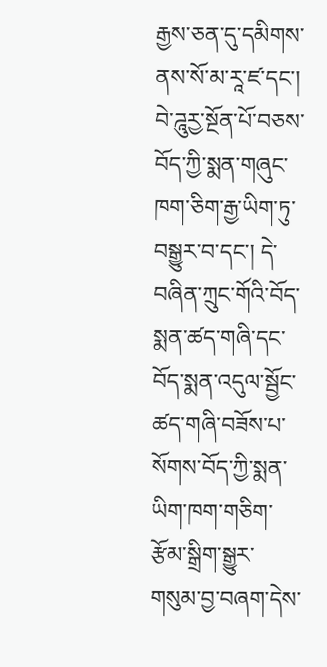རྒྱས་ཅན་དུ་དམིགས་ནས་སོ་མ་རཱ་ཛ་དང་། བེ་ཌཱུརྱ་སྔོན་པོ་བཅས་བོད་ཀྱི་སྨན་གཞུང་ཁག་ཅིག་རྒྱ་ཡིག་ཏུ་བསྒྱུར་བ་དང་། དེ་བཞིན་ཀྲུང་གོའི་བོད་སྨན་ཚད་གཞི་དང་བོད་སྨན་འདུལ་སྦྱོང་ཚད་གཞི་བཟོས་པ་སོགས་བོད་ཀྱི་སྨན་ཡིག་ཁག་གཅིག་རྩོམ་སྒྲིག་སྒྱུར་གསུམ་བྱ་བཞག་དེས་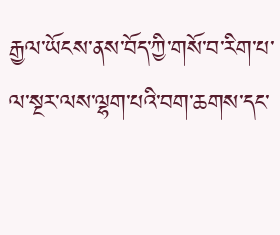རྒྱལ་ཡོངས་ནས་བོད་ཀྱི་གསོ་བ་རིག་པ་ལ་སྔར་ལས་ལྷག་པའི་བག་ཆགས་དང་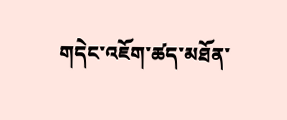གདེང་འཇོག་ཚད་མཐོན་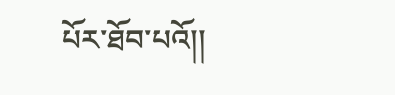པོར་ཐོབ་པའོ།།